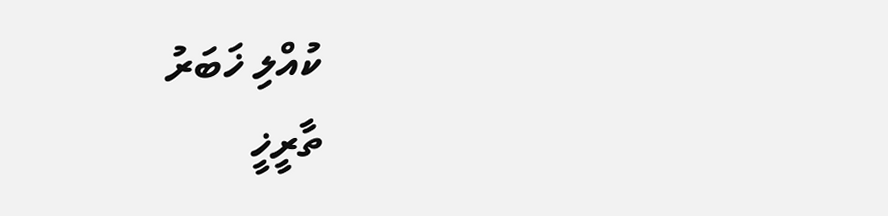ކުއްލި ޚަބަރު
ތާރީޚީ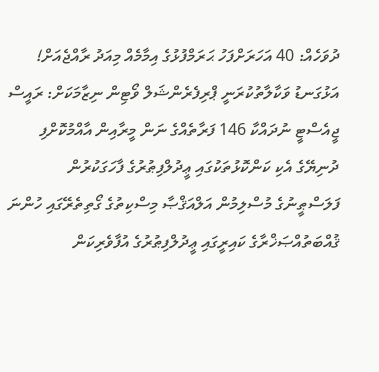ދުވަހެއް: 40 އަހަރަށްފަހު ޙަރަމްފުޅުގެ އިމާމެއް މިއަދު ރާއްޖެއަށް!
އަޅުގަނޑު ވަކާލާތުކުރަނީ ޕްރިފެރެންޝަލް ވޯޓިން ނިޒާމަކަށް: ރައީސް
ޖީއެސްޓީ ނުދައްކާ 146 ފަރާތެއްގެ ނަން މީރާއިން އާއްމުކޮށްފި
ދުނިޔޭގެ އެކި ކަންކޮޅުތަކުގައި ޢީދުލްފިޠުރުގެ ފާހަގަކުރުން
ފަލަސްޠީނުގެ މުސްލިމުން އަލްއަޤްޞާ މިސްކިތުގެ ގޯތިތެރޭގައި ހުންނަ ޤުއްބަތުއްޞަޚްރާގެ ކައިރީގައި ޢީދުލްފިޠުރުގެ އުފާވެރިކަން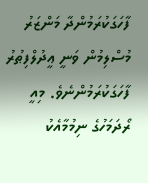ފާހަގަކުރަމުންދާ މަންޒަރު
މުސްލިމުން ވަނީ ޢީދުލްފިޠުރު ފާހަގަކުރަމުންނެވެ. މިއީ ރޯދަމަހުގެ ނިމުމާއެކު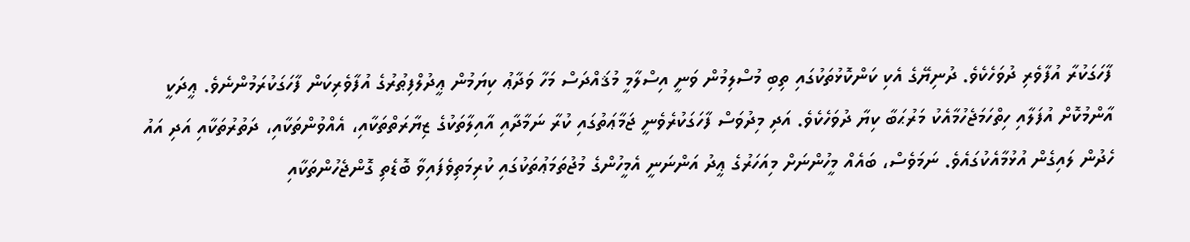ފާހަގަކުރާ އުފާވެރި ދުވަހެކެވެ. ދުނިޔޭގެ އެކި ކަންކޮޅުތަކުގައި ތިބި މުސްލިމުން ވަނީ އިސްލާމީ މުޤައްދަސް މަހާ ވަދާޢު ކިޔަމުން ޢީދުލްފިޠުރުގެ އުފާވެރިކަން ފާހަގަކުރަމުންނެވެ. ޢީދަކީ އާންމުކޮށް އުފަލާއި ހިތްހަމަޖެހުމާއެކު މަރުޙަބާ ކިޔާ ދުވަހެކެވެ. އަދި މިދުވަސް ފާހަގަކުރެވެނީ ޖަމާޢަތުގައި ކުރާ ނަމާދާއި އާއިލާތަކުގެ ޒިޔާރަތްތަކާއި، އެއްވުންތަކާއި، ދަތުރުތަކާއި އަދި އައު ހެދުން ލައިގެން އުޅުމާއެކުގައެވެ. ނަމަވެސް، ބައެއް މީހުންނަށް މިއަހަރުގެ ޢީދު އަންނަނީ އެމީހުންގެ މުޖުތަމަޢުތަކުގައި ކުރިމަތިވެފައިވާ ބޮޑެތި ގޮންޖެހުންތަކާއި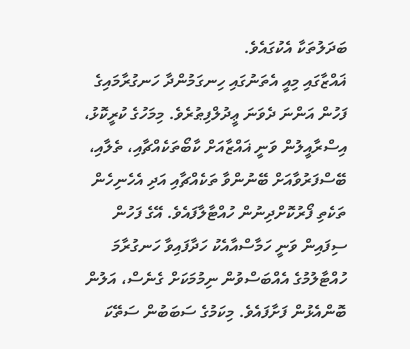ބަދަލުތަކާ އެކުގައެވެ.
ޣައްޒާގައި މިއީ އެތަނުގައި ހިނގަމުންދާ ހަނގުރާމައިގެ ފަހުން އަންނަ ދެވަނަ ޢީދުލްފިޠުރެވެ. މިމަހުގެ ކުރީކޮޅު، އިސްރާއީލުން ވަނީ ޣައްޒާއަށް ކާބޯތަކެއްޗާއި، ތެލާއި، ބޭސްފަރުވާއަށް ބޭނުންވާ ތަކެއްޗާއި އަދި އެހެނިހެން ތަކެތި ފޯރުކޮށްދިނުން ހުއްޓާލާފައެވެ. އޭގެ ފަހުން ސިފައިން ވަނީ ހަމާސްއާއެކު ހަދާފައިވާ ހަނގުރާމަ ހުއްޓާލުމުގެ އެއްބަސްވުން ނިމުމަކަށް ގެނެސް، އަލުން ބޮންއެޅުން ފަށާފައެވެ. މިކަމުގެ ސަބަބުން ސަތޭކަ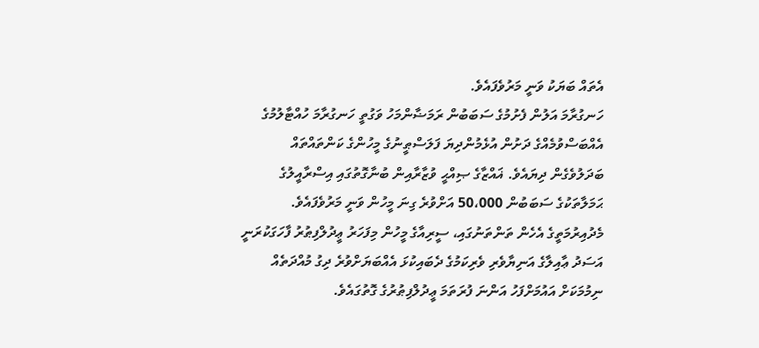އެތައް ބަޔަކު ވަނީ މަރުވެފައެވެ.
ހަނގުރާމަ އަލުން ފެށުމުގެ ސަބަބުން ރަމަޟާންމަހު ވަގުތީ ހަނގުރާމަ ހުއްޓާލުމުގެ އެއްބަސްވުމެއްގެ ދަށުން އުޅެމުންދިޔަ ފަލަސްޠީނުގެ މީހުންގެ ކަންތައްތައް ބަދަލުވެގެން ދިޔައެވެ. ޣައްޒާގެ ޞިއްޙީ ވުޒާރާއިން ބުނާގޮތުގައި އިސްރާއީލުގެ ޙަމަލާތަކުގެ ސަބަބުން 50،000 އަށްވުރެ ގިނަ މީހުން ވަނީ މަރުވެފައެވެ.
މެދުއިރުމަތީގެ އެހެން ތަންތަނުގައި، ސީރިއާގެ މީހުން މިފަހަރު ޢީދުލްފިޠުރު ފާހަގަކުރަނީ އަސަދު ޢާއިލާގެ އަނިޔާވެރި ވެރިކަމުގެ ދެބައިކުޅަ އެއްބަޔަށްވުރެ ދިގު މުއްދަތެއް ނިމުމަކަށް އައުމަށްފަހު އަންނަ ފުރަތަމަ ޢީދުލްފިޠުރުގެ ގޮތުގައެވެ.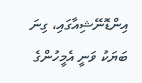އިންޑޮނޭޝިއާގައި، ގިނަ ބަޔަކު ވަނީ އެމީހުންގެ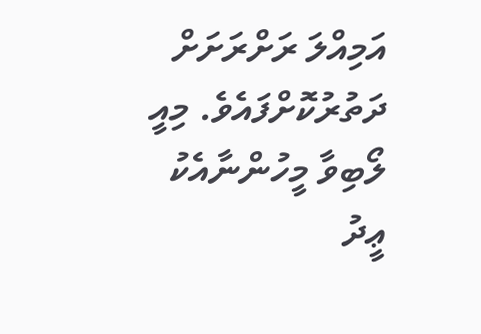އަމިއްލަ ރަށްރަށަށް ދަތުރުކޮށްފައެވެ. މިއީ ލޯބިވާ މީހުންނާއެކު ޢީދު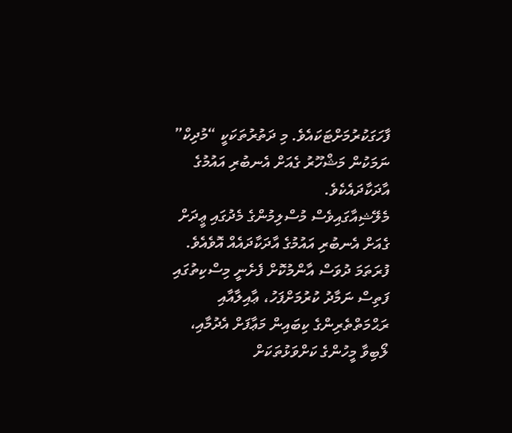ފާހަގަކުރުމަށްޓަކައެވެ. މި ދަތުރުތަކަކީ “މުދިކް” ނަމަކުން މަޝްހޫރު ގެއަށް އެނބުރި އައުމުގެ އާދަކާދައެކެވެ.
މެލޭޝިއާގައިވެސް މުސްލިމުންގެ މެދުގައި ޢީދަށް ގެއަށް އެނބުރި އައުމުގެ އާދަކާދައެއް އޮވެއެވެ. ފުރަތަމަ ދުވަސް އާންމުކޮށް ފެށެނީ މިސްކިތުގައި ފަތިސް ނަމާދު ކުރުމަށްފަހު، ޢާއިލާއާއި ރަޙްމަތްތެރިންގެ ކިބައިން މަޢާފަށް އެދުމާއި، ލޯބިވާ މީހުންގެ ކަށްވަޅުތަކަށް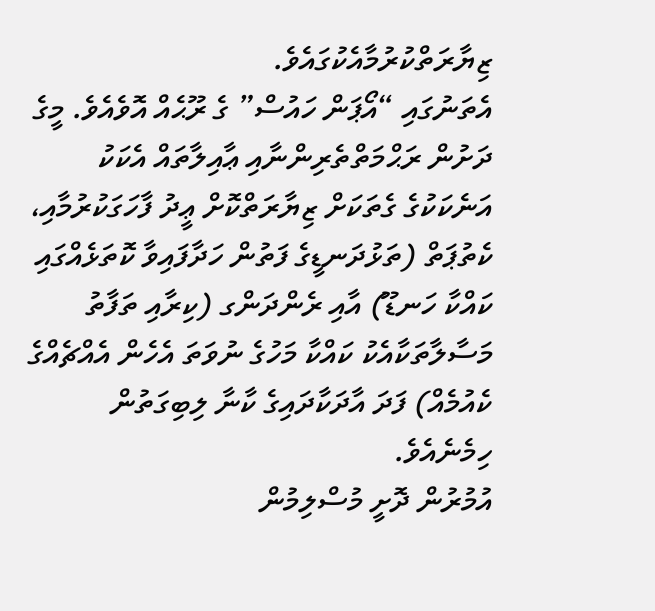ޒިޔާރަތްކުރުމާއެކުގައެވެ.
އެތަނުގައި “އޯޕަން ހައުސް” ގެ ރޫޙެއް އޮވެއެވެ. މީގެ ދަށުން ރަޙްމަތްތެރިންނާއި ޢާއިލާތައް އެކަކު އަނެކަކުގެ ގެތަކަށް ޒިޔާރަތްކޮށް ޢީދު ފާހަގަކުރުމާއި، ކެތުޕަތް (ތަޅުދަނޑީގެ ފަތުން ހަދާފައިވާ ކޮތަޅެއްގައި ކައްކާ ހަނޑޫ) އާއި ރެންދަންގ (ކިރާއި ތަފާތު މަސާލާތަކާއެކު ކައްކާ މަހުގެ ނުވަތަ އެހެން އެއްޗެއްގެ ކެއުމެއް) ފަދަ އާދަކާދައިގެ ކާނާ ލިބިގަތުން ހިމެނެއެވެ.
އުމުރުން ދޮށީ މުސްލިމުން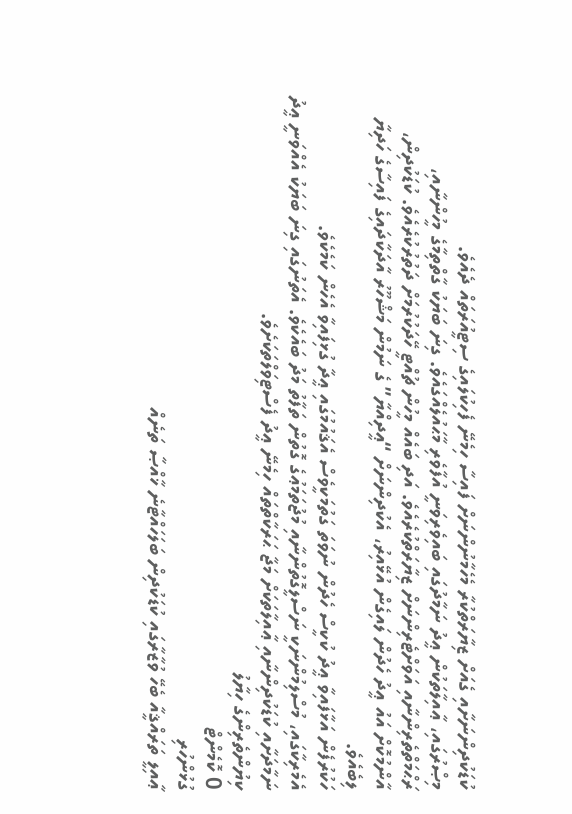ކުޑަކުދިންނަށާއި ގެއަށް ޒިޔާރަތްކުރާ މެހެމާނުންނަށް ފައިސާ ހިމެނޭ ފެހިކުލައިގެ ސިޓީއުރަތައް ދެއެވެ.
މިޞްރުގައި، ޢާއިލާތަކުން ޢީދު ނަމާދުގައި ބައިވެރިވަނީ އުފާވެރި މާޙައުލެއްގައެވެ. ގިނަ ބަޔަކު ގާތްތިމާގެ މީހުންނާއި، ރަޙްމަތްތެރިންނާއި އަވަށްޓެރިންނަށް ޒިޔާރަތްކުރެއެވެ. އަދި ބައެއް މީހުން ޗުއްޓީ ހޭދަކުރުމަށް ދަތުރުކުރެއެވެ. ކުޑަކުދިން، އާންމުކޮށް އައު ޢީދު ހެދުން ލައިގެން އުޅޭއިރު، އެކުދިންނަށް “ޢީދިއްޔާ” ގެ ނަމުން މަޝްހޫރު އާދަކާދައިގެ ފައިސާގެ ހަދިޔާ ލިބެއެވެ.
ހަކުރުފެން އަޅާފައިވާ ޢީދު ކުކީސް ހެދުން ނުވަތަ ގަތުމަކީވެސް އެޤައުމުގައި ޢީދާ ގުޅިފައިވާ އެހެން ކަމެކެވެ.
އެމެރިކާގައި، މުސްލިމުންނަކީ ނަސްލީގޮތުންނާއި މުޖުތަމަޢުގެ ގޮތުން ތަފާތު މަދު ބައެކެވެ. އެތަނުގައި ގިނަ ބަޔަކު އެއްވަނީ ޢީދު ނަމާދަށާއި ކުޑަކުދިންނާއި ޢާއިލާތަކަށް މަޖާ ޙަރަކާތްތައް ހިމެނޭ ޢީދު ފެސްޓިވަލްތަކަށެވެ.
ކިޔުންތެރިންގެ ހިޔާލު
0 ކޮމެންޓް
ގުޅުންހުރި
ޢާއިލީ ތަރައްޤީއާ ބެހޭ ވުޒާރާގައި ކުޑަކުދިން ބަލަހައްޓާނެ ޚާއްޞާ ތަނެއް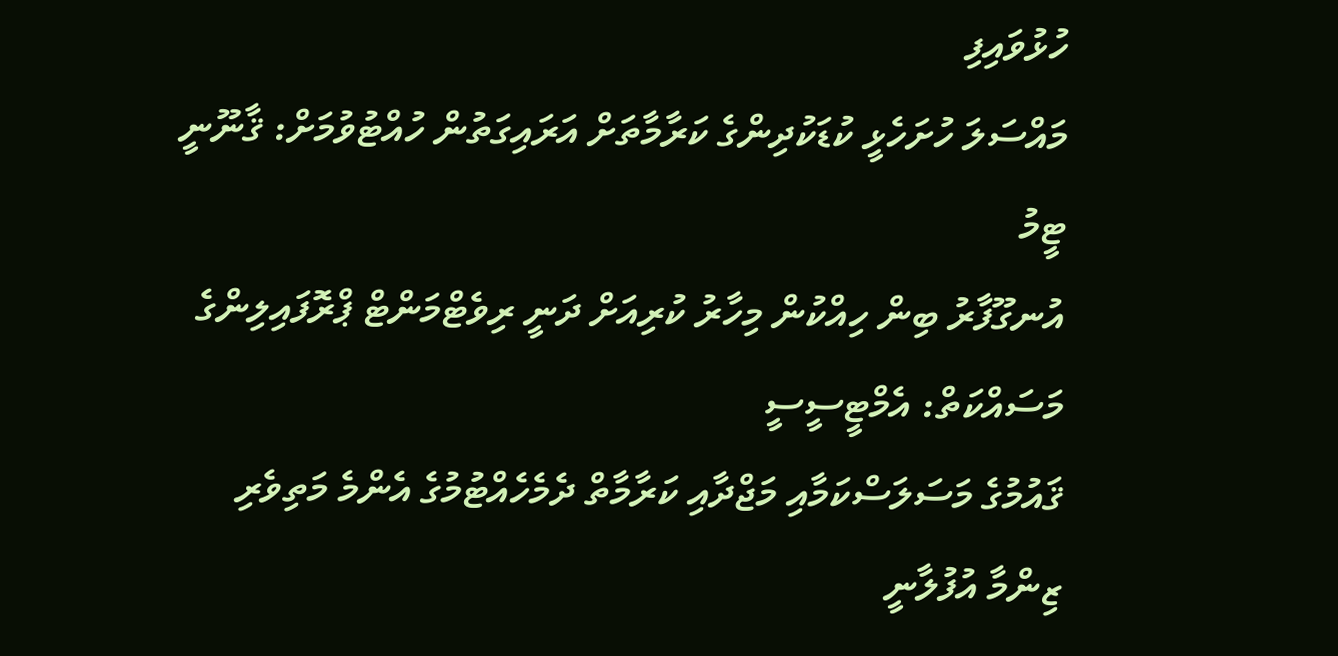ހުޅުވައިފި
މައްސަލަ ހުށަހެޅީ ކުޑަކުދިންގެ ކަރާމާތަށް އަރައިގަތުން ހުއްޓުވުމަށް: ޤާނޫނީ ޓީމު
އުނގޫފާރު ބިން ހިއްކުން މިހާރު ކުރިއަށް ދަނީ ރިވެޓްމަންޓް ޕްރޮފައިލިންގެ މަސައްކަތް: އެމްޓީސީސީ
ޤައުމުގެ މަސަލަސްކަމާއި މަޖްދާއި ކަރާމާތް ދެމެހެއްޓުމުގެ އެންމެ މަތިވެރި ޒިންމާ އުފުލާނީ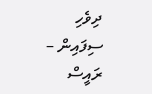ދިވެހި ސިފައިން – ރައީސް